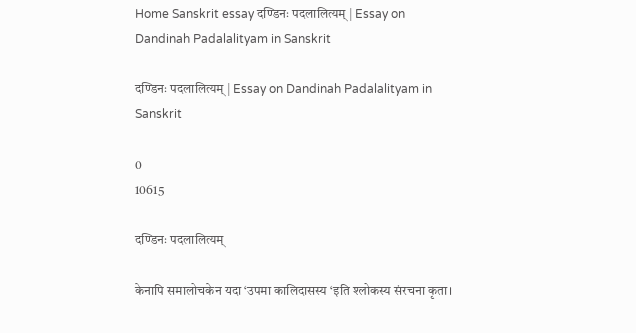Home Sanskrit essay दण्डिनः पदलालित्यम् | Essay on Dandinah Padalalityam in Sanskrit

दण्डिनः पदलालित्यम् | Essay on Dandinah Padalalityam in Sanskrit

0
10615

दण्डिनः पदलालित्यम्

केनापि समालोचकेन यदा ‘उपमा कालिदासस्य ‘इति श्लोकस्य संरचना कृता।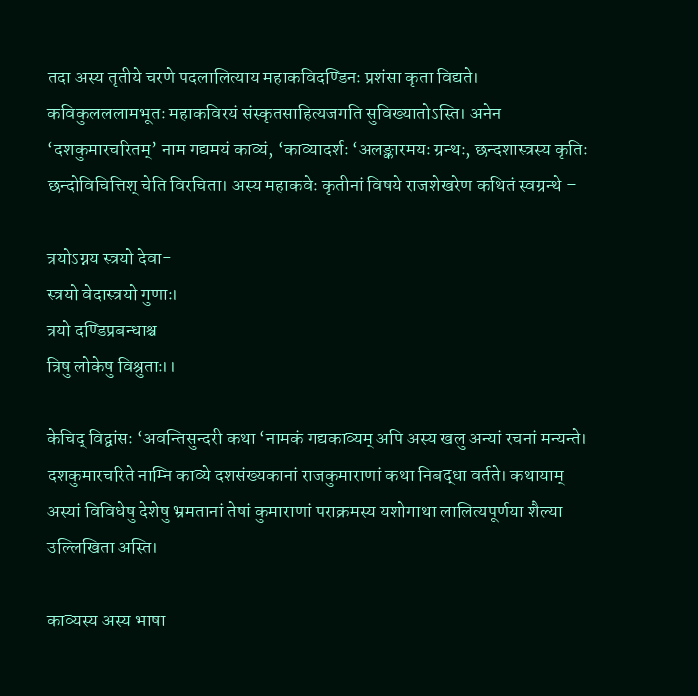तदा अस्य तृतीये चरणे पदलालित्याय महाकविदण्डिनः प्रशंसा कृता विद्यते। कविकुलललामभूतः महाकविरयं संस्कृतसाहित्यजगति सुविख्यातोऽस्ति। अनेन ‘दशकुमारचरितम्’ नाम गद्यमयं काव्यं, ‘काव्यादर्शः ‘अलङ्कारमयः ग्रन्थः, छन्दशास्त्रस्य कृतिः छन्दोविचित्तिश् चेति विरचिता। अस्य महाकवेः कृतीनां विषये राजशेखरेण कथितं स्वग्रन्थे –

त्रयोऽग्नय स्त्रयो देवा-
स्त्रयो वेदास्त्रयो गुणाः।
त्रयो दण्डिप्रबन्धाश्च
त्रिषु लोकेषु विश्रुताः।।

केचिद् विद्वांसः ‘अवन्तिसुन्दरी कथा ‘नामकं गद्यकाव्यम् अपि अस्य खलु अन्यां रचनां मन्यन्ते। दशकुमारचरिते नाम्नि काव्ये दशसंख्यकानां राजकुमाराणां कथा निबद्धा वर्तते। कथायाम् अस्यां विविधेषु देशेषु भ्रमतानां तेषां कुमाराणां पराक्रमस्य यशोगाथा लालित्यपूर्णया शैल्या उल्लिखिता अस्ति।

काव्यस्य अस्य भाषा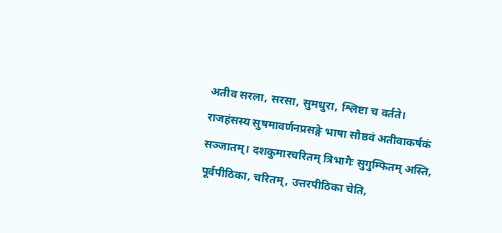अतीव सरला, सरसा, सुमधुरा, श्लिष्टा च वर्तते। राजहंसस्य सुषमावर्णनप्रसङ्गे भाषा सौष्ठवं अतीवाकर्षकं सञ्जातम्। दशकुमारचरितम् त्रिभागैः सुगुम्फितम् अस्ति, पूर्वपीठिका, चरितम्, उत्तरपीठिका चेति,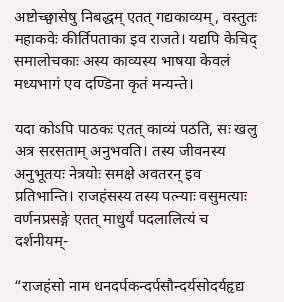अष्टोच्छ्वासेषु निबद्धम् एतत् गद्यकाव्यम्, वस्तुतः महाकवेः कीर्तिपताका इव राजते। यद्यपि केचिद् समालोचकाः अस्य काव्यस्य भाषया केवलं मध्यभागं एव दण्डिना कृतं मन्यन्ते।

यदा कोऽपि पाठकः एतत् काव्यं पठति, सः खलु अत्र सरसताम् अनुभवति। तस्य जीवनस्य अनुभूतयः नेत्रयोः समक्षे अवतरन् इव प्रतिभान्ति। राजहंसस्य तस्य पत्न्याः वसुमत्याः वर्णनप्रसङ्गे एतत् माधुर्यं पदलालित्यं च दर्शनीयम्-

“राजहंसो नाम धनदर्पकन्दर्पसौन्दर्यसोदर्यहृद्य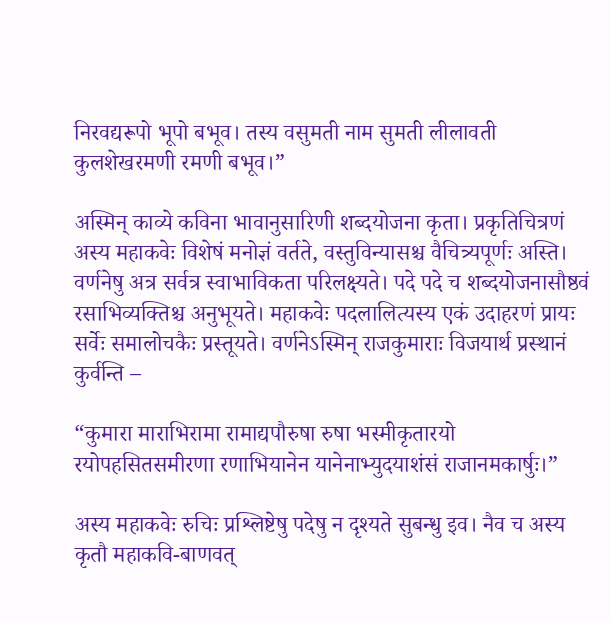निरवद्यरूपो भूपो बभूव। तस्य वसुमती नाम सुमती लीलावती कुलशेखरमणी रमणी बभूव।”

अस्मिन् काव्ये कविना भावानुसारिणी शब्दयोजना कृता। प्रकृतिचित्रणं अस्य महाकवेः विशेषं मनोज्ञं वर्तते, वस्तुविन्यासश्च वैचित्र्यपूर्णः अस्ति। वर्णनेषु अत्र सर्वत्र स्वाभाविकता परिलक्ष्यते। पदे पदे च शब्दयोजनासौष्ठवं रसाभिव्यक्तिश्च अनुभूयते। महाकवेः पदलालित्यस्य एकं उदाहरणं प्रायः सर्वेः समालोचकैः प्रस्तूयते। वर्णनेऽस्मिन् राजकुमाराः विजयार्थ प्रस्थानं कुर्वन्ति –

“कुमारा माराभिरामा रामाद्यपौरुषा रुषा भस्मीकृतारयो रयोपहसितसमीरणा रणाभियानेन यानेनाभ्युदयाशंसं राजानमकार्षुः।”

अस्य महाकवेः रुचिः प्रश्लिष्टेषु पदेषु न दृश्यते सुबन्धु इव। नैव च अस्य कृतौ महाकवि-बाणवत्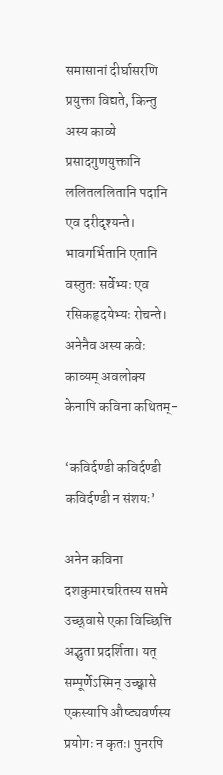समासानां दीर्घासरणि प्रयुक्ता विद्यते, किन्तु अस्य काव्ये प्रसादगुणयुक्तानि ललितललितानि पदानि एव दरीदृश्यन्ते। भावगर्भितानि एतानि वस्तुतः सर्वेभ्यः एव रसिकहृदयेभ्यः रोचन्ते। अनेनैव अस्य कवेः काव्यम् अवलोक्य केनापि कविना कथितम्-

‘कविर्दण्डी कविर्दण्डी कविर्दण्डी न संशयः’

अनेन कविना दशकुमारचरितस्य सप्तमे उच्छ्‌वासे एका विच्छित्ति अद्भुता प्रदर्शिता। यत् सम्पूर्णेऽस्मिन् उच्छ्वासे एकस्यापि औष्ट्यवर्णस्य प्रयोगः न कृतः। पुनरपि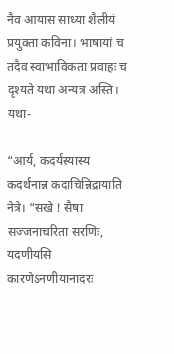नैव आयास साध्या शैलीयं प्रयुक्ता कविना। भाषायां च तदैव स्वाभाविकता प्रवाहः च दृश्यते यथा अन्यत्र अस्ति। यथा-

“आर्य, कदर्यस्यास्य कदर्थनान्न कदाचिन्निद्रायाति नेत्रे। “सखे ! सैषा सज्जनाचरिता सरणिः, यदणीयसि कारणेऽनणीयानादरः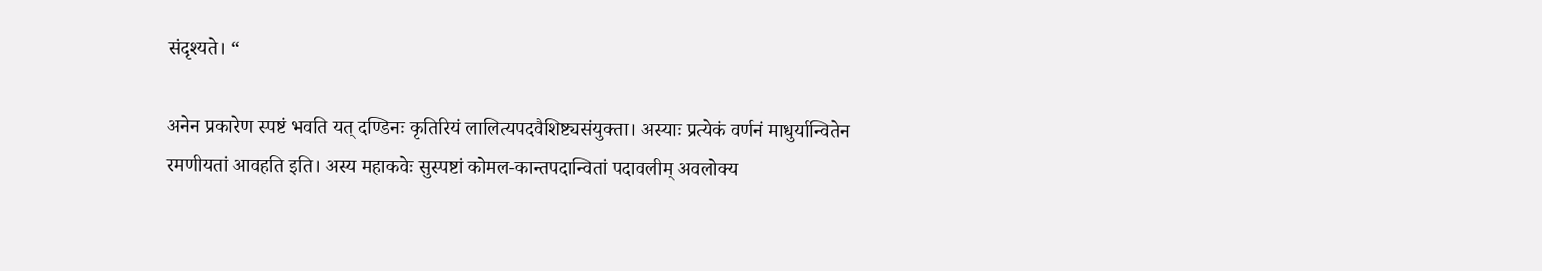संदृश्यते। “

अनेन प्रकारेण स्पष्टं भवति यत् दण्डिनः कृतिरियं लालित्यपदवैशिष्ट्यसंयुक्ता। अस्याः प्रत्येकं वर्णनं माधुर्यान्वितेन रमणीयतां आवहति इति। अस्य महाकवेः सुस्पष्टां कोमल-कान्तपदान्वितां पदावलीम् अवलोक्य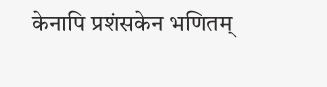केनापि प्रशंसकेन भणितम्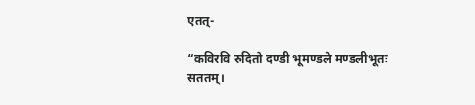एतत्-

“कविरवि रुदितो दण्डी भूमण्डले मण्डलीभूतः सततम्।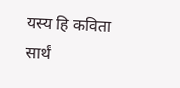यस्य हि कविता सार्थं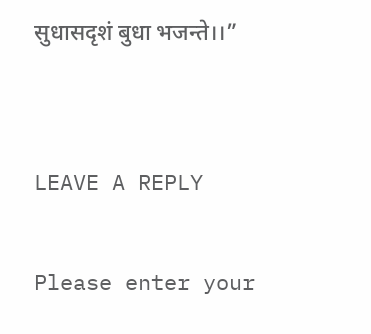सुधासदृशं बुधा भजन्ते।।”


LEAVE A REPLY

Please enter your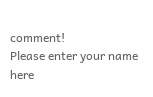comment!
Please enter your name here